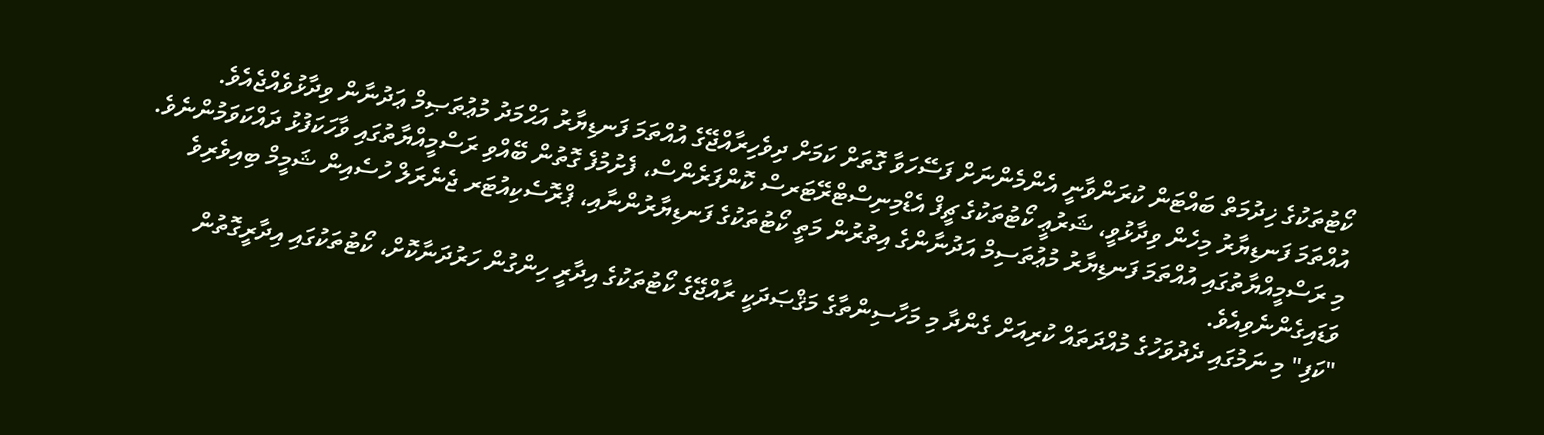ކޯޓުތަކުގެ ޚިދުމަތް ބައްޓަން ކުރަންވާނީ އެންމެންނަށް ފަސޭހަވާ ގޮތަށް ކަމަށް ދިވެހިރާއްޖޭގެ އުއްތަމަ ފަނޑިޔާރު އަޙްމަދު މުޢުތަޞިމް ޢަދުނާން ވިދާޅުވެއްޖެއެވެ.
އުއްތަމަ ފަނޑިޔާރު މިހެން ވިދާޅުވީ، ޝަރުޢީ ކޯޓުތަކުގެ ޗީފް އެޑްމިނިސްޓްރޭޓަރސް ކޮންފަރެންސް، ފެށުމުފެ ގޮތުން ބޭއްވި ރަސްމީއްޔާތުގައި ވާހަކަފުޅު ދައްކަވަމުންނެވެ. މި ރަސްމީއްޔާތުގައި އުއްތަމަ ފަނޑިޔާރު މުޢުތަސިމް އަދުނާންގެ އިތުރުން މަތީ ކޯޓުތަކުގެ ފަނޑިޔާރުންނާއި، ޕްރޮސެކިއުޓަރ ޖެނެރަލް ހުސެއިން ޝަމީމް ބިއިވެރިވެ ވަޑައިގެންނެވިއެވެ.
"ކަފި" މި ނަމުގައި ދެދުވަހުގެ މުއްދަތައް ކުރިއަށް ގެންދާ މި މަހާސިންތާގެ މަޤްޞަދަކީ ރާއްޖޭގެ ކޯޓުތަކުގެ އިދާރީ ހިންގުން ހަރުދަނާކޮށް، ކޯޓުތަކުގައި އިދާރީގޮތުން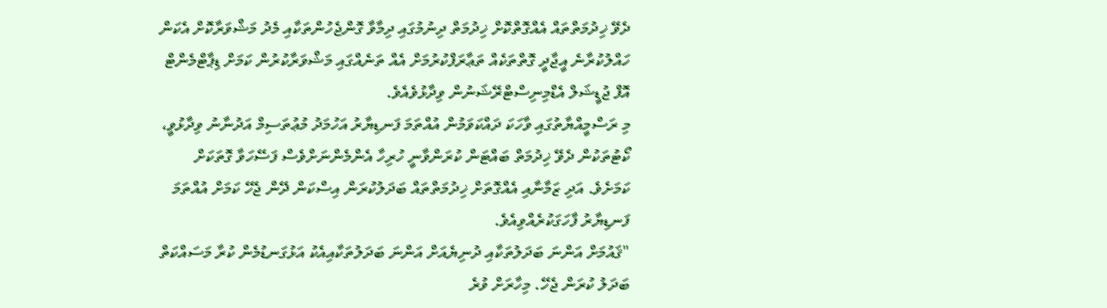ދެވޭ ޚިދުމަތްތައް އެއްގޮތްކޮށް ޚިދުމަތް ދިނުމުގައި ދިމާވާ ގޮންޖެހުންތަކާއި މެދު މަޝްވަރާކޮށް އެކަން ހައްލުކުރާނެ އީޖާދީ ގޮތްތަކެއް ތަޢާރަފްކުރުމަށް އެއް ތަނެއްގައި މަޝްވަރާކުރުން ކަމަށް ޑިޕާޓްމެންޓް އޮފް ޖުޑީޝަލް އެޑްމިނިސްޓްރޭޝަނުން ވިދާޅުވެއެވެ.
މި ރަސްމީއްޔާތުގައި ވާހަކަ ދައްކަވަމުން އުއްތަމަ ފަނޑިޔާރު އަހުމަދު މުޢުތަސިމް އަދުނާނު ވިދާޅުވީ، ކޯޓުތަކުން ދެވޭ ޚިދުމަތް ބައްޓަން ކުރަންވާނީ ހުރިހާ އެންމެންނަށްވެސް ފަސޭހަވާ ގޮތަކަށް ކަމަށެވެ. އަދި ޒަމާނާއި އެއްގޮތަށް ޚިދުމަތްތައް ބަދަލުކުރަން އިސްކަން ދޭން ޖެހޭ ކަމަށް އުއްތަމަ ފަނޑިޔާރު ފާހަގަކުރެއްވިއެވެ.
"ޤައުމަށް އަންނަ ބަދަލުތަކާއި ދުނިޔެއަށް އަންނަ ބަދަލުތަކާއިއެކު އަޅުގަނޑުމެން ކުރާ މަސައްކަތް ބަދަލު ކުރަން ޖެހޭ. މިހާރަށް ވުރެ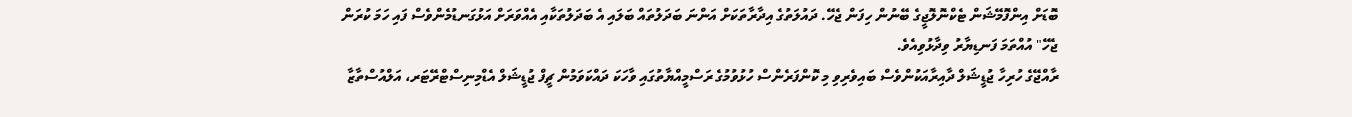ބޮޑަށް އިންފޮމޭޝަން ޓެކްނޮލޮޖީގެ ބޭނުން ހިފަން ޖެހޭ. ދައުލަތުގެ އިދާރާތަކަށް އަންނަ ބަދަލުތައް ބަލައި އެ ބަދަލުތަކާއި އެއްވަރަށް އަޅުގަނޑުމެންވެސް ފައި ހަމަ ކުރަން ޖެހޭ" އުއްތަމަ ފަނޑިޔާރު ވިދާޅުވިއެވެ.
ރާއްޖޭގެ ހުރިހާ ޖުޑީޝަލް ދާއިރާއަކުންވެސް ބައިވެރިވި މި ކޮންފަރެންސް ހުޅުވުމުގެ ރަސްމީއްޔާތުގައި ވާހަކަ ދައްކަވަމުން ޗީފް ޖުޑީޝަލް އެޑްމިނިސްޓްރޭޓަރ، އަލްއުސްތާޒާ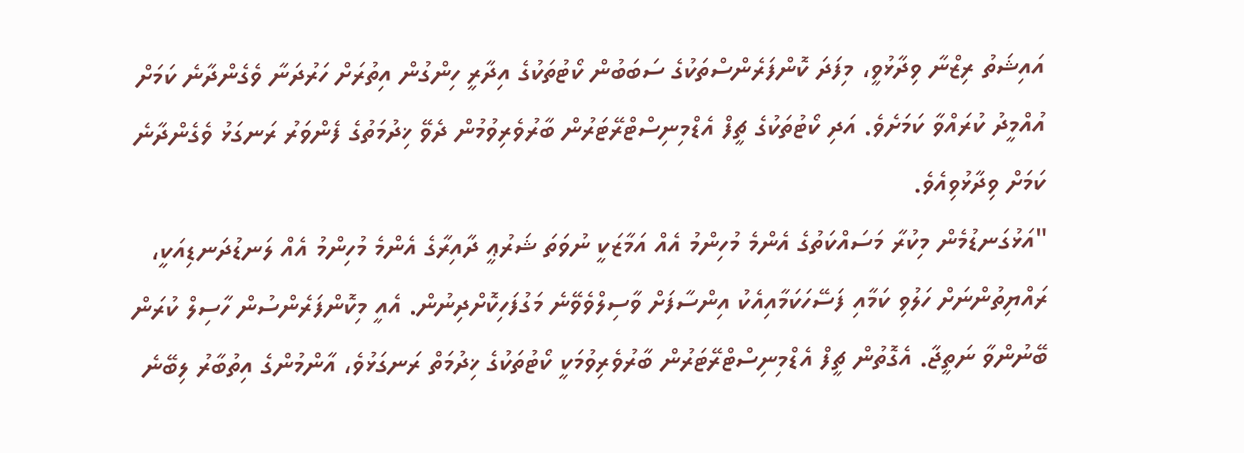އައިޝަތު ރިޒްނާ ވިދާޅުވީ، މިފަދަ ކޮންފަރެންސްތަކުގެ ސަބަބުން ކޯޓުތަކުގެ އިދާރީ ހިންގުން އިތުރަށް ހަރުދަނާ ވެގެންދާނެ ކަމަށް އުއްމީދު ކުރައްވާ ކަމަށެވެ. އަދި ކޯޓުތަކުގެ ޗީފް އެޑްމިނިސްޓްރޭޓަރުން ބާރުވެރިވުމުން ދެވޭ ޚިދުމަތުގެ ފެންވަރު ރަނގަޅު ވެގެންދާނެ ކަމަށް ވިދާޅުވިއެވެ.
"އަޅުގަނޑުމެން މިކުރާ މަސައްކަތުގެ އެންމެ މުހިންމު އެއް އަމާޒަކީ ނުވަތަ ޝަރުޢީ ދާއިރާގެ އެންމެ މުހިންމު އެއް ލަނޑުދަނޑިއަކީ، ރައްޔިތުންނަށް ހަލުވި ކަމާއި ފަސޭހަކަމާއިއެކު އިންސާފަށް ވާސިލްވެވޭނެ މަގުފަހިކޮށްދިނުން. އެއީ މިކޮންފަރެންސުން ހާސިލް ކުރަން ބޭނުންވާ ނަތީޖާ. އެގޮތުން ޗީފް އެޑްމިނިސްޓްރޭޓަރުން ބާރުވެރިވުމަކީ ކޯޓުތަކުގެ ޚިދުމަތް ރަނގަޅުވެ، އާންމުންގެ އިތުބާރު ލިބޭނެ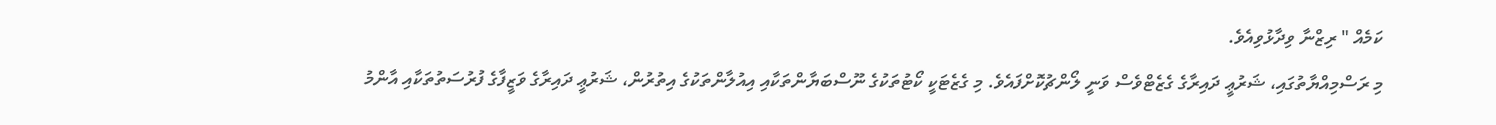ކަމެއް " ރިޒްނާ ވިދާޅުވިއެވެ.
މި ރަސްމިއްޔާތުގައި، ޝަރުޢީ ދައިރާގެ ގެޒެޓްވެސް ވަނީ ލޯންޗުކޮށްފައެވެ. މި ގެޒެޓަކީ ކޯޓުތަކުގެ ނޫސްބަޔާންތަކާއި އިއުލާންތަކުގެ އިތުރުން، ޝަރުޢީ ދައިރާގެ ވަޒީފާގެ ފުރުސަތުތަކާއި އާންމު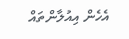އެހެން އިއުލާންތައް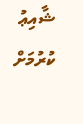ޝާއިޢު ކުރުމަށް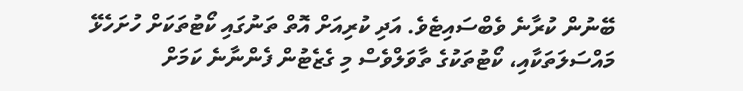ބޭނުން ކުރާނެ ވެބްސައިޓެވެ. އަދި ކުރިއަށް އޮތް ތަނުގައި ކޯޓުތަކަށް ހުށަހެޅޭ މައްސަލަތަކާއި، ކޯޓުތަކުގެ ތާވަލްވެސް މި ގެޒެޓުން ފެންނާނެ ކަމަށް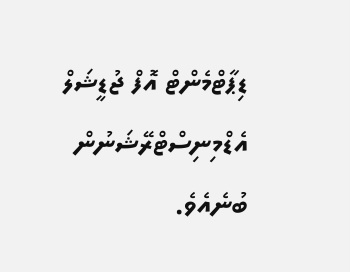ޑިޕާޓްމެންޓް އޮފް ޖުޑީޝަލް އެޑްމިނިސްޓްރޭޝަނުން ބުނެއެވެ.